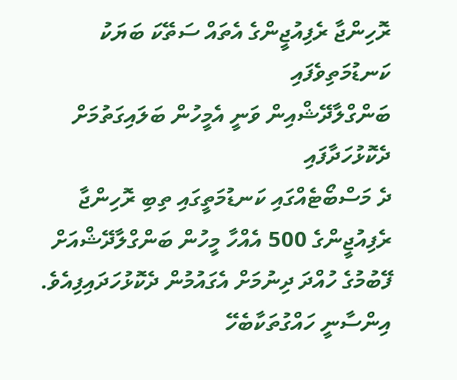ރޮހިންޖާ ރެފިއުޖީންގެ އެތައް ސަތޭކަ ބަޔަކު ކަނޑުމަތިވެފައި
ބަންގްލާދޭޝްއިން ވަނީ އެމީހުން ބަލައިގަތުމަށް ދެކޮޅުހަދާފައި
ދެ މަސްބޯޓެއްގައި ކަނޑުމަތީގައި ތިބި ރޮހިންޖާ ރެފިއުޖީންގެ 500 އެއްހާ މީހުން ބަންގްލާދޭޝްއަށް ފޭބުމުގެ ހުއްދަ ދިނުމަށް އެގައުމުން ދެކޮޅުހަދައިފިއެވެ. އިންސާނީ ހައްގުތަކާބެހޭ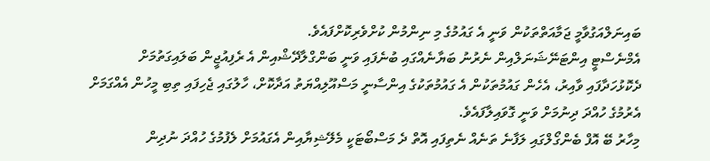ބައިނަލްއަގުވާމީ ޖަމާއަތްތަކުން ވަނީ އެ ގައުމުގެ މި ނިންމުން ކުށްވެރިކޮށްފައެވެ.
އެމްނެސްޓީ އިންޓަނޭޝަނަލްއިން ނެރުނު ބަޔާނެއްގައި ބުނެފައި ވަނީ ބަންގްލާދޭޝްއިން އެ ރެފިއުޖީން ބަލައިގަތުމަށް ދެކޮޅުހަދާފައި ވާއިރު، އެހެން ގައުމުތަކުން އެ ގައުމުތަކުގެ އިންސާނީ މަސްއޫލިއްޔަތު އަދާކޮށް، ހާލުގައި ޖެހިފައި ތިބި މީހުން އެއްގަމަށް އެރުމުގެ ހުއްދަ ދިނުމަށް ވަނީ ގޮވައިލާފައެވެ.
މިހާރު ބޭ އޮފް ބެންގޯލްގައި ލަފާނެ ތަނެއް ނެތިފައި އޮތް ދެ މަސްބޯޓަކީ މެލޭޝިޔާއިން އެގައުމަށް ލެފުމުގެ ހުއްދަ ނުދިން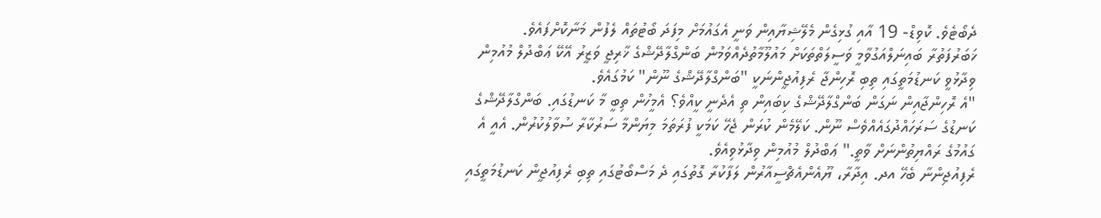ދެބޯޓެވެ. ކޮވިޑް- 19 އާއި ގުޅިގެން މެލޭޝިޔާއިން ވަނީ އެގައުމަށް މިފަދަ ބޯޓުތައް ލެފުން މަނާކޮށްފައެވެ.
ޚަބަރުފަތުރާ ބައިނަލްއަގުވާމީ ވަސީލަތްތަކަށް މައުލޫމާތުދެއްވަމުން ބަންގްލާދޭޝްގެ ޚާރިޖީ ވަޒީރު އޭކޭ ޢަބްދުލް މުއުމިން ވިދާޅުވީ ކަނޑުމަތީގައި ތިބި ރޮހިންޖާ ރެފިއުޖީންނަކީ "ބަންގްލާދޭޝްގެ ނޫން" ކަމުގައެވެ.
"އެ ރޮހިންޖާއިން ނަގަން ބަންގްލާދޭޝްގެ ކިބައިން ތި އެދެނީ ކީއްވެ؟ އެމީހުން ތިބީ މާ ކަނޑުގައި. ބަންގްލާދޭޝްގެ ކަނޑުގެ ސަރަހައްދުގައެއްވެސް ނޫން. ކަލޭމެން ކުރަން ޖެހޭ ކަމަކީ ފުރަތަމަ މިޔަންމާ ސަރުކާރާ ސުވާލުކުރުން. އެއީ އެ ގައުމުގެ ރައްޔިތުންނަށް ވާތީ." ޢަބްދުލް މުއުމިން ވިދާޅުވިއެވެ.
ރެފިއުޖިންނާ ބެހޭ އދ. އިދާރާ، ޔޫއެންއެޗްސީއާރުން ލަފާކުރާ ގޮތުގައި ދެ މަސްބޯޓުގައި ތިބި ރެފިއުޖީން ކަނޑުމަތީގައި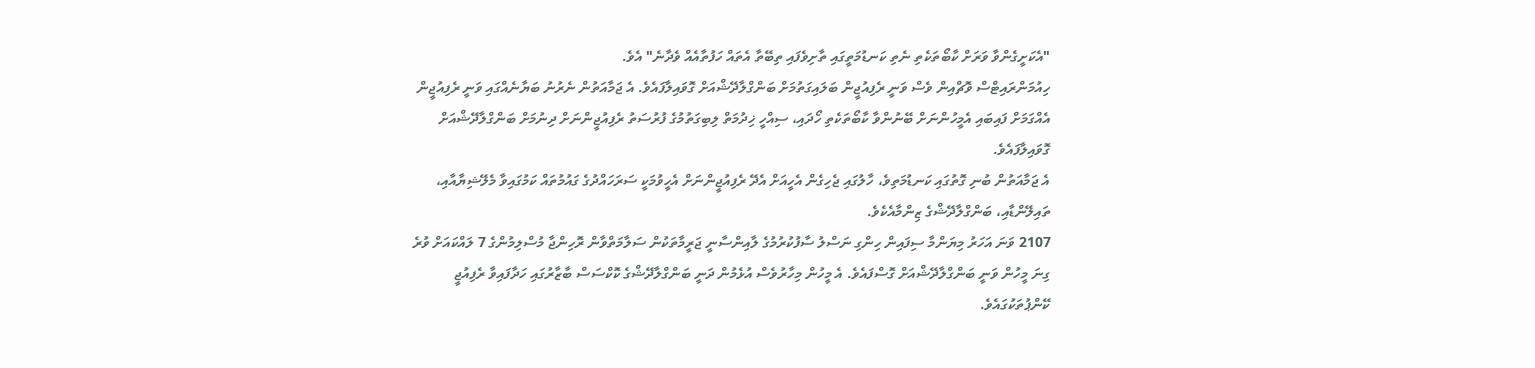"އެކަށީގެންވާ ވަރަށް ކާބޯތަކެތި ނެތި ކަނޑުމަތީގައި ތާށިވެފައި ތިބޭތާ އެތައް ހަފުތާއެއް ވެދާނެ" އެވެ.
ހިއުމަންރައިޓްސް ވޮޗްއިން ވެސް ވަނީ ރެފިއުޖީން ބަލައިގަތުމަށް ބަންގްލާދޭޝްއަށް ގޮވައިލާފައެވެ. އެ ޖަމާއަތުން ނެރުނު ބަޔާނެއްގައި ވަނީ ރެފިއުޖީން އެއްގަމަށް ފައިބައި އެމީހުންނަށް ބޭނުންވާ ކާބޯތަކެތި ހޯދައި، ސިއްހީ ޚިދުމަތް ލިބިގަތުމުގެ ފުރުސަތު ރެފިއުޖީންނަށް ދިނުމަށް ބަންގްލާދޭޝްއަށް ގޮވައިލާފައެވެ.
އެ ޖަމާއަތުން ބުނި ގޮތުގައި ކަނޑުމަތިވެ، ހާލުގައި ޖެހިގެން އެހީއަށް އެދޭ ރެފިއުޖީންނަށް އެހީވުމަކީ ސަރަހައްދުގެ ގައުމުތައް ކަމުގައިވާ މެލޭޝިޔާއާއި، ތައިލޭންޑާއި، ބަންގްލާދޭޝްގެ ޒިންމާއެކެވެ.
2107 ވަނަ އަހަރު މިޔަންމާ ސިފައިން ހިންގި ނަސްލު ސާފުކުރުމުގެ ލާއިންސާނީ ޖަރީމާތަކުން ސަލާމަތްވާން ރޮހިންޖާ މުސްލިމުންގެ 7 ލައްކައަށް ވުރެ ގިނަ މީހުން ވަނީ ބަންގްލާދޭޝްއަށް ގޮސްފައެވެ. އެ މީހުން މިހާރުވެސް އުޅެމުން ދަނީ ބަންގްލާދޭޝްގެ ކޮކްސަސް ބާޒާރުގައި ހަދާފައިވާ ރެފިއުޖީ ކޭންޕުތަކުގައެވެ.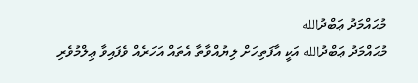މުޙައްމަދު ޢަބްދުالله
މުޙައްމަދު ޢަބްދުالله އަކީ އާފަތިހަށް ލިޔުއްވާތާ އެތައް އަހަރެއް ވެފައިވާ ޢިލްމުވެރި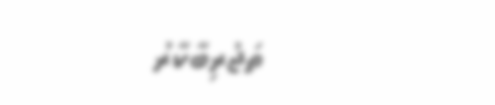ތަޖުރިބާކާރު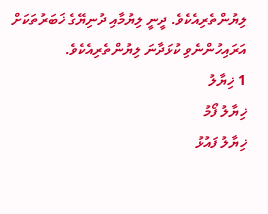ލިޔުންތެރިއެކެވެ. ދީނީ ލިޔުމާއި ދުނިޔޭގެ ޚަބަރުތަކަށް އަރައިހުންނެވި ކުޅަދާނަ ލިޔުންތެރިއެކެވެ.
1 ޚިޔާލު
ޚިޔާލު ފޯމު
ޚިޔާލު ފައުޅު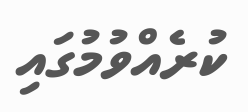ކުރެއްވުމުގައި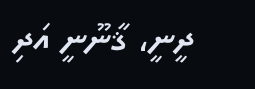ދީނީ، ޤާނޫނީ އަދި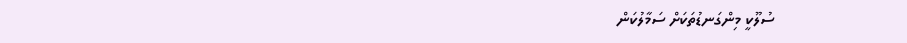ސުލޫކީ މިންގަނޑުތަކަށް ސަމާލުކަން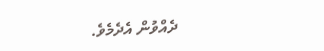ދެއްވުން އެދެމެވެ.